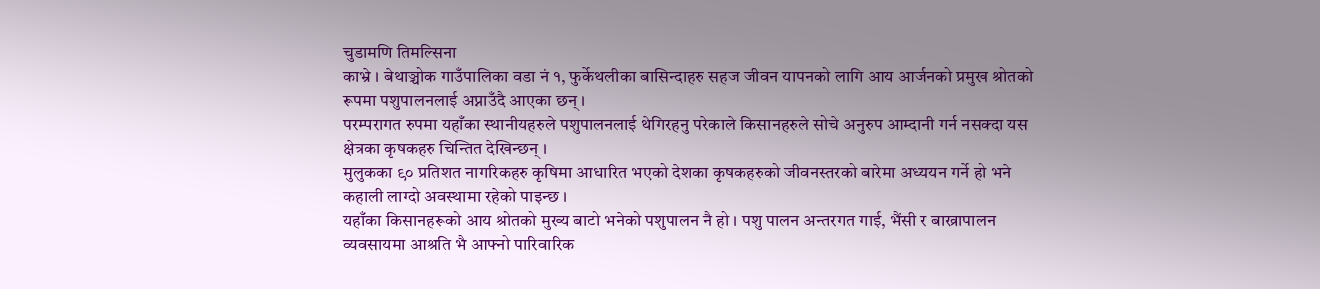चुडामणि तिमल्सिना
काभ्रे । बेथाञ्चोक गाउँपालिका वडा नं १, फुर्केथलीका बासिन्दाहरु सहज जीवन यापनको लागि आय आर्जनको प्रमुख श्रोतको रूपमा पशुपालनलाई अप्नाउँदै आएका छन् ।
परम्परागत रुपमा यहाँका स्थानीयहरुले पशुपालनलाई थेगिरहनु परेकाले किसानहरुले सोचे अनुरुप आम्दानी गर्न नसक्दा यस क्षेत्रका कृषकहरु चिन्तित देखिन्छन् ।
मुलुकका ९० प्रतिशत नागरिकहरु कृषिमा आधारित भएको देशका कृषकहरुको जीवनस्तरको बारेमा अध्ययन गर्ने हो भने कहाली लाग्दो अवस्थामा रहेको पाइन्छ ।
यहाँका किसानहरूको आय श्रोतको मुख्य बाटो भनेको पशुपालन नै हो । पशु पालन अन्तरगत गाई, भैंसी र बाख्रापालन व्यवसायमा आश्रति भै आफ्नो पारिवारिक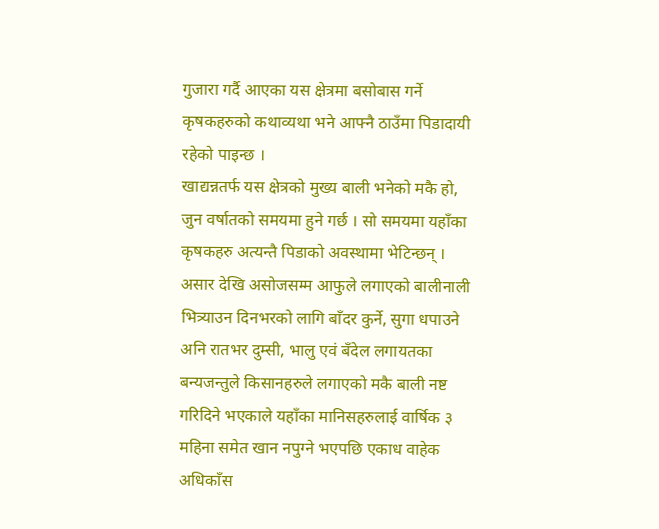गुजारा गर्दै आएका यस क्षेत्रमा बसोबास गर्ने कृषकहरुको कथाव्यथा भने आफ्नै ठाउँमा पिडादायी रहेको पाइन्छ ।
खाद्यन्नतर्फ यस क्षेत्रको मुख्य बाली भनेको मकै हो, जुन वर्षातको समयमा हुने गर्छ । सो समयमा यहाँका कृषकहरु अत्यन्तै पिडाको अवस्थामा भेटिन्छन् । असार देखि असोजसम्म आफुले लगाएको बालीनाली भित्र्याउन दिनभरको लागि बाँदर कुर्ने, सुगा धपाउने अनि रातभर दुम्सी, भालु एवं बँदेल लगायतका बन्यजन्तुले किसानहरुले लगाएको मकै बाली नष्ट गरिदिने भएकाले यहाँका मानिसहरुलाई वार्षिक ३ महिना समेत खान नपुग्ने भएपछि एकाध वाहेक अधिकाँस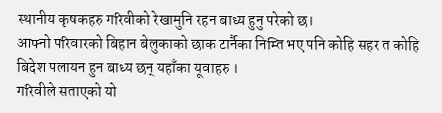स्थानीय कृषकहरु गरिवीको रेखामुनि रहन बाध्य हुनु परेको छ।
आफ्नो परिवारको बिहान बेलुकाको छाक टार्नैका निम्ति भए पनि कोहि सहर त कोहि बिदेश पलायन हुन बाध्य छन् यहाँका यूवाहरु ।
गरिवीले सताएको यो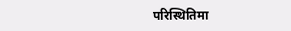परिस्थितिमा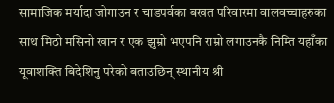सामाजिक मर्यादा जोगाउन र चाडपर्वका बखत परिवारमा वालवच्चाहरुका साथ मिठो मसिनो खान र एक झुम्रो भएपनि राम्रो लगाउनकै निम्ति यहाँका यूवाशक्ति बिदेशिनु परेको बताउछिन् स्थानीय श्री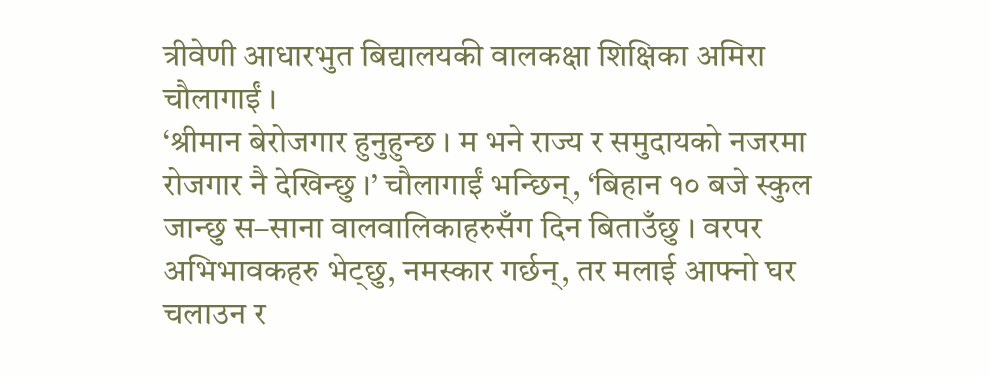त्रीवेणी आधारभुत बिद्यालयकी वालकक्षा शिक्षिका अमिरा चौलागाईं ।
‘श्रीमान बेरोजगार हुनुहुन्छ । म भने राज्य र समुदायको नजरमा रोजगार नै देखिन्छु ।’ चौलागाईं भन्छिन्, ‘बिहान १० बजे स्कुल जान्छु स–साना वालवालिकाहरुसँग दिन बिताउँछु । वरपर अभिभावकहरु भेट्छु, नमस्कार गर्छन्, तर मलाई आफ्नो घर चलाउन र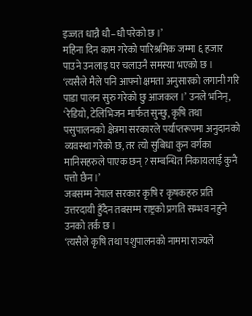इज्जत धान्नै धौ–धौ परेको छ ।’
महिना दिन काम गरेको पारिश्रमिक जम्मा ६ हजार पाउने उनलाइ घर चलाउनै समस्या भएको छ ।
‘त्यसैले मैले पनि आफ्नो क्षमता अनुसारको लगानी गरि पाडा पालन सुरु गरेको छु आजकल ।’ उनले भनिन्, ‘रेडियो, टेलिभिजन मार्फत सुन्छु, कृषि तथा पसुपालनको क्षेत्रमा सरकारले पर्याप्तरूपमा अनुदानको व्यवस्था गरेको छ, तर त्यो सुबिधा कुन वर्गका मानिसहरुले पाएक छन् ? सम्बन्धित निकायलाई कुनै पत्तो छैन ।’
जबसम्म नेपाल सरकार कृषि र कृषकहरु प्रति उत्तरदायी हुँदैन तबसम्म राष्ट्रको प्रगति सम्भव नहुने उनको तर्क छ ।
‘त्यसैले कृषि तथा पशुपालनको नाममा राज्यले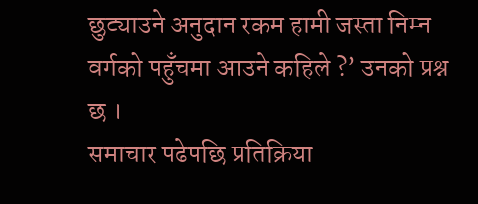छुट्याउने अनुदान रकम हामी जस्ता निम्न वर्गको पहुँचमा आउने कहिले ?’ उनको प्रश्न छ ।
समाचार पढेपछि प्रतिक्रिया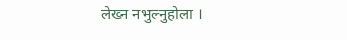लेख्न नभुल्नुहोला ।